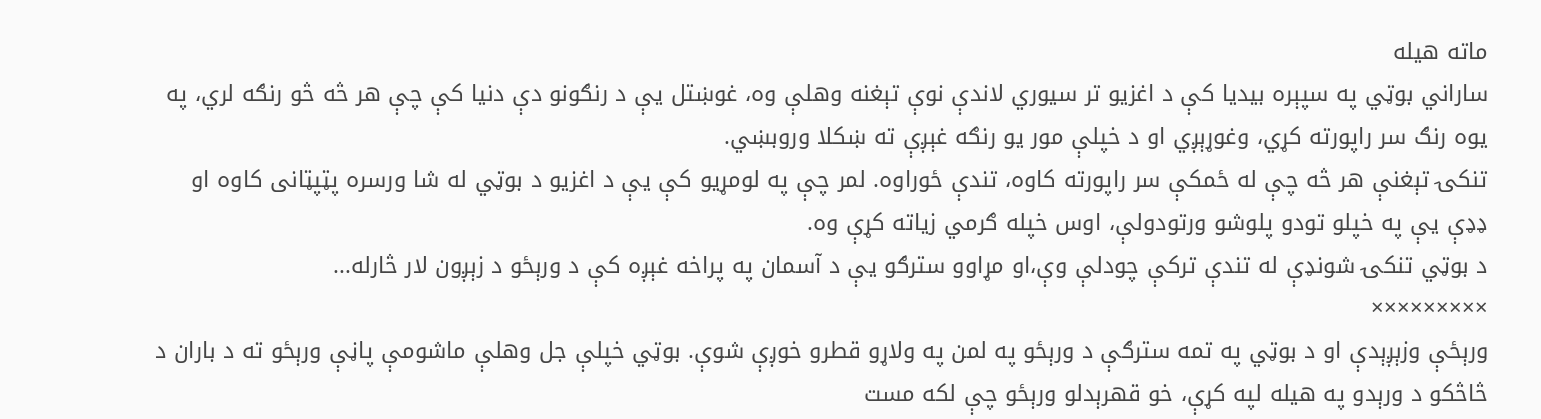ماته هیله
ساراني بوټي په سپېره بیدیا کې د اغزیو تر سیوري لاندې نوې تېغنه وهلې وه، غوښتل یې د رنګونو دې دنیا کې چې هر څه څو رنګه لري، په یوه رنګ سر راپورته کړي، وغوړېږي او د خپلې مور یو رنګه غېږې ته ښکلا وروبښي.
تنکۍ تېغنې هر څه چې له ځمکې سر راپورته کاوه، تندې ځوراوه. لمر چې په لومړيو کې یې د اغزیو د بوټي له شا ورسره پټپټانی کاوه او ډډې یې په خپلو تودو پلوشو ورتودولې، اوس خپله ګرمي زیاته کړې وه.
د بوټي تنکۍ شونډې له تندې ترکې چودلې وې،او مړاوو سترګو یې د آسمان په پراخه غېږه کې د ورېځو د زېږون لار څارله...
×××××××××
ورېځې وزېږېدې او د بوټي په تمه سترګې د ورېځو په لمن په ولاړو قطرو خوږې شوې. بوټي خپلې جل وهلې ماشومې پاڼې ورېځو ته د باران د څاڅکو د ورېدو په هیله لپه کړې، خو قهرېدلو ورېځو چې لکه مست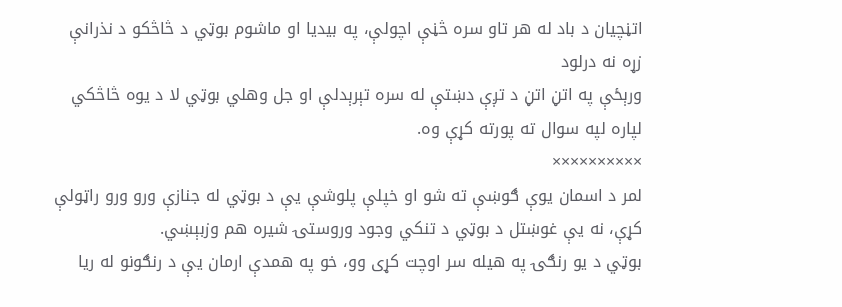اتڼچیان د باد له هر تاو سره څڼې اچولې، په بیدیا او ماشوم بوټي د څاڅکو د نذرانې زړه نه درلود
ورېځې په اتڼ اتڼ د تږې دښتې له سره تېرېدلې او جل وهلي بوټي لا د یوه څاڅکي لپاره لپه سوال ته پورته کړې وه.
××××××××××
لمر د اسمان یوې ګوښې ته شو او خپلې پلوشې یې د بوټي له جنازې ورو ورو راټولې کړې، نه یې غوښتل د بوټي د تنکي وجود وروستۍ شیره هم وزبېښي.
بوټي د یو رنګۍ په هیله سر اوچت کړی وو، خو په همدې ارمان یې د رنګونو له ریا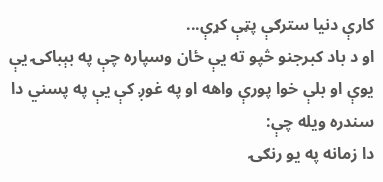کارې دنیا سترګې پټې کړې...
او د باد کبرجنو څپو ته یې ځان وسپاره چې په بېباکۍ یې یوې او بلې خوا پورې واهه او په غوږ کې یې په پسني دا سندره ویله چې:
دا زمانه په یو رنګۍ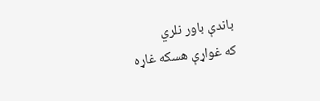باندې باور نلري
که غواړې هسکه غاړه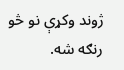ژوند وکړې نو څو رنګه شه.